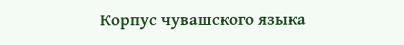Корпус чувашского языка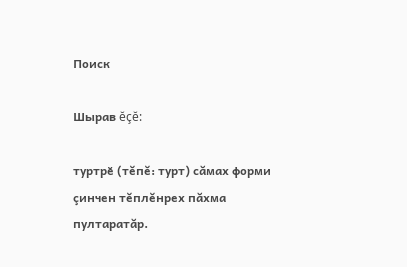Поиск

Шырав ĕçĕ:

туртрӗ (тĕпĕ: турт) сăмах форми çинчен тĕплĕнрех пăхма пултаратăр.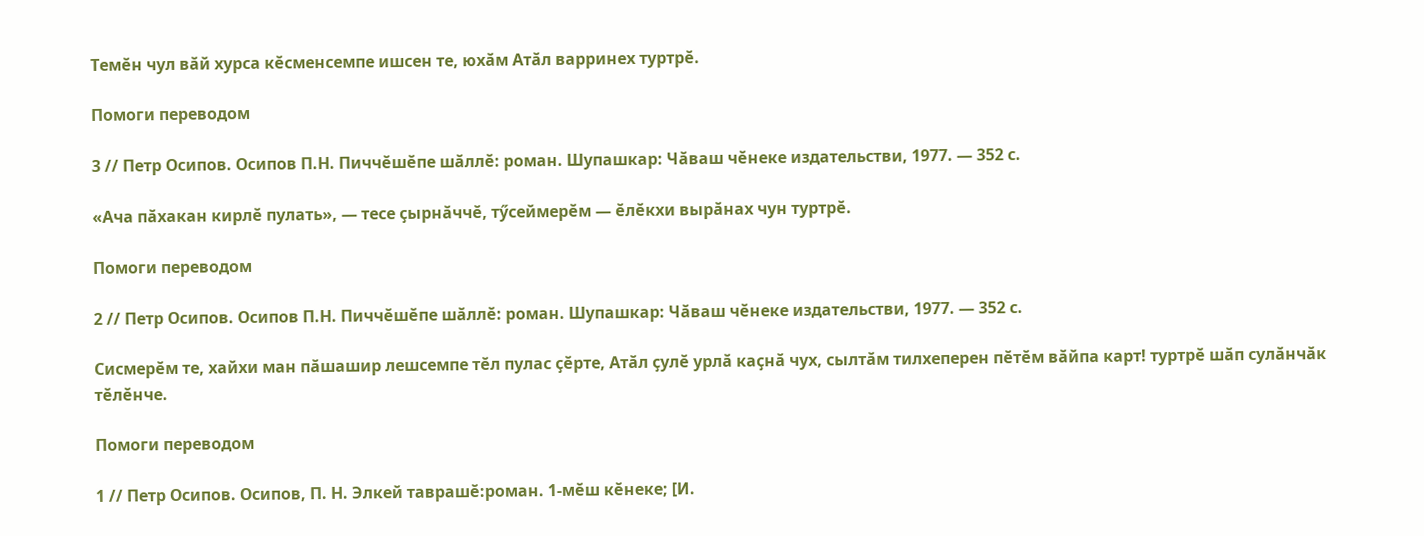Темӗн чул вӑй хурса кӗсменсемпе ишсен те, юхӑм Атӑл варринех туртрӗ.

Помоги переводом

3 // Петр Осипов. Осипов П.Н. Пиччӗшӗпе шӑллӗ: роман. Шупашкар: Чӑваш чӗнеке издательстви, 1977. — 352 с.

«Ача пӑхакан кирлӗ пулать», — тесе ҫырнӑччӗ, тӳсеймерӗм — ӗлӗкхи вырӑнах чун туртрӗ.

Помоги переводом

2 // Петр Осипов. Осипов П.Н. Пиччӗшӗпе шӑллӗ: роман. Шупашкар: Чӑваш чӗнеке издательстви, 1977. — 352 с.

Сисмерӗм те, хайхи ман пӑшашир лешсемпе тӗл пулас ҫӗрте, Атӑл ҫулӗ урлӑ каҫнӑ чух, сылтӑм тилхеперен пӗтӗм вӑйпа карт! туртрӗ шӑп сулӑнчӑк тӗлӗнче.

Помоги переводом

1 // Петр Осипов. Осипов, П. Н. Элкей таврашӗ:роман. 1-мӗш кӗнеке; [И.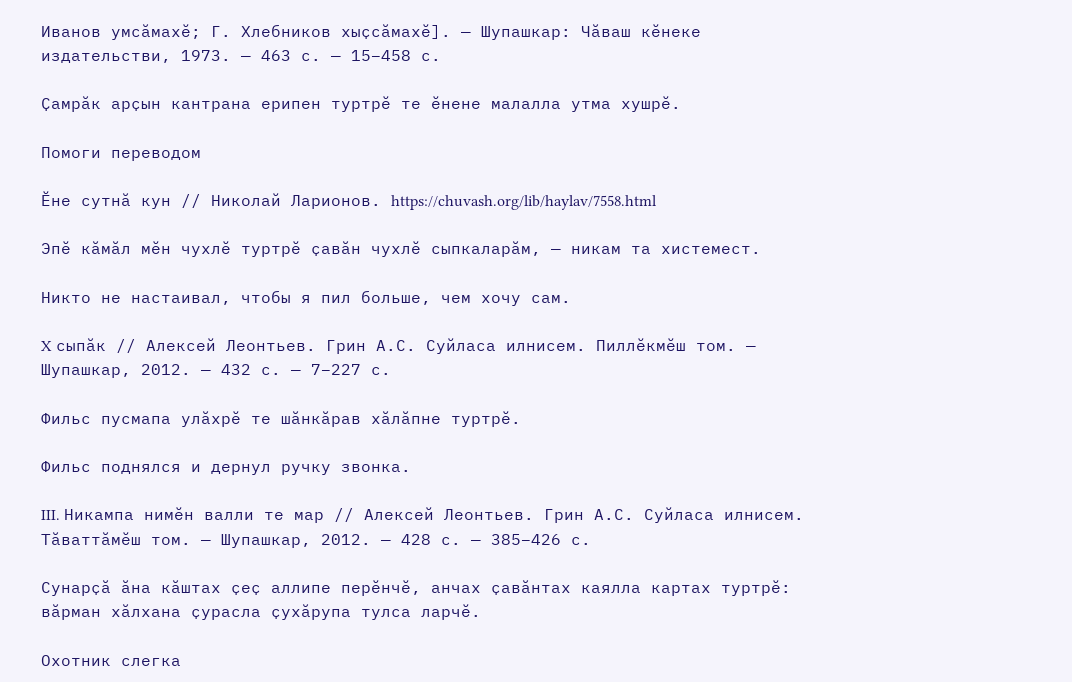Иванов умсӑмахӗ; Г. Хлебников хыҫсӑмахӗ]. — Шупашкар: Чӑваш кӗнеке издательстви, 1973. — 463 с. — 15–458 с.

Ҫамрӑк арҫын кантрана ерипен туртрӗ те ӗнене малалла утма хушрӗ.

Помоги переводом

Ӗне сутнӑ кун // Николай Ларионов. https://chuvash.org/lib/haylav/7558.html

Эпӗ кӑмӑл мӗн чухлӗ туртрӗ ҫавӑн чухлӗ сыпкаларӑм, — никам та хистемест.

Никто не настаивал, чтобы я пил больше, чем хочу сам.

X сыпӑк // Алексей Леонтьев. Грин А.С. Суйласа илнисем. Пиллӗкмӗш том. — Шупашкар, 2012. — 432 с. — 7–227 с.

Фильс пусмапа улӑхрӗ те шӑнкӑрав хӑлӑпне туртрӗ.

Фильс поднялся и дернул ручку звонка.

III. Никампа нимӗн валли те мар // Алексей Леонтьев. Грин А.С. Суйласа илнисем. Тӑваттӑмӗш том. — Шупашкар, 2012. — 428 с. — 385–426 с.

Сунарҫӑ ӑна кӑштах ҫеҫ аллипе перӗнчӗ, анчах ҫавӑнтах каялла картах туртрӗ: вӑрман хӑлхана ҫурасла ҫухӑрупа тулса ларчӗ.

Охотник слегка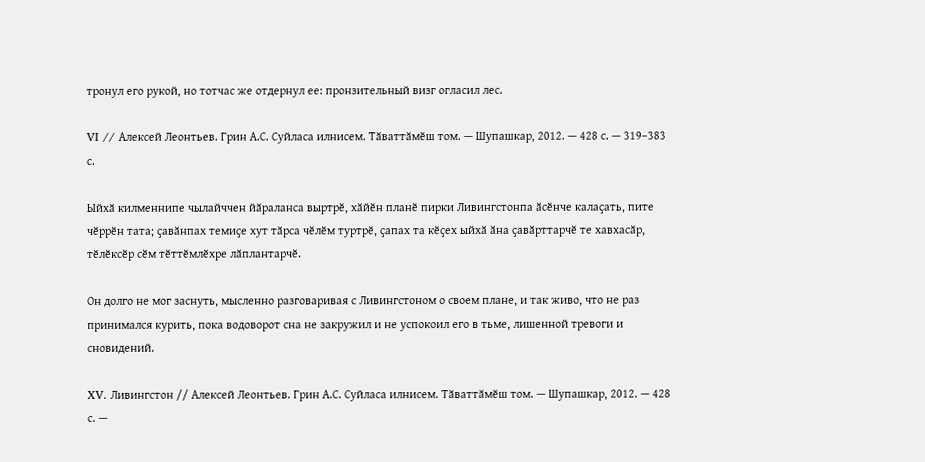тронул его рукой, но тотчас же отдернул ее: пронзительный визг огласил лес.

VI // Алексей Леонтьев. Грин А.С. Суйласа илнисем. Тӑваттӑмӗш том. — Шупашкар, 2012. — 428 с. — 319–383 с.

Ыйхӑ килменнипе чылайччен йӑраланса выртрӗ, хӑйӗн планӗ пирки Ливингстонпа ӑсӗнче калаҫать, пите чӗррӗн тата; ҫавӑнпах темиҫе хут тӑрса чӗлӗм туртрӗ, ҫапах та кӗҫех ыйхӑ ӑна ҫавӑрттарчӗ те хавхасӑр, тӗлӗксӗр сӗм тӗттӗмлӗхре лӑплантарчӗ.

Он долго не мог заснуть, мысленно разговаривая с Ливингстоном о своем плане, и так живо, что не раз принимался курить, пока водоворот сна не закружил и не успокоил его в тьме, лишенной тревоги и сновидений.

XV. Ливингстон // Алексей Леонтьев. Грин А.С. Суйласа илнисем. Тӑваттӑмӗш том. — Шупашкар, 2012. — 428 с. —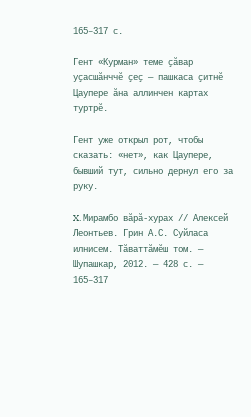165–317 с.

Гент «Курман» теме ҫӑвар уҫасшӑнччӗ ҫеҫ — пашкаса ҫитнӗ Цаупере ӑна аллинчен картах туртрӗ.

Гент уже открыл рот, чтобы сказать: «нет», как Цаупере, бывший тут, сильно дернул его за руку.

X. Мирамбо вӑрӑ-хурах // Алексей Леонтьев. Грин А.С. Суйласа илнисем. Тӑваттӑмӗш том. — Шупашкар, 2012. — 428 с. — 165–317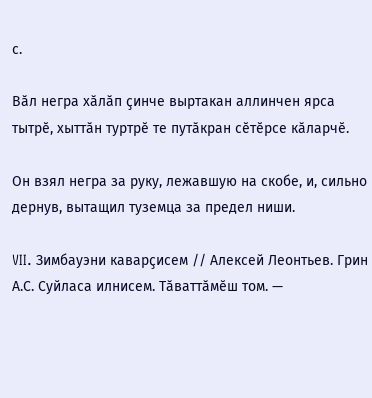с.

Вӑл негра хӑлӑп ҫинче выртакан аллинчен ярса тытрӗ, хыттӑн туртрӗ те путӑкран сӗтӗрсе кӑларчӗ.

Он взял негра за руку, лежавшую на скобе, и, сильно дернув, вытащил туземца за предел ниши.

VII. Зимбауэни каварҫисем // Алексей Леонтьев. Грин А.С. Суйласа илнисем. Тӑваттӑмӗш том. —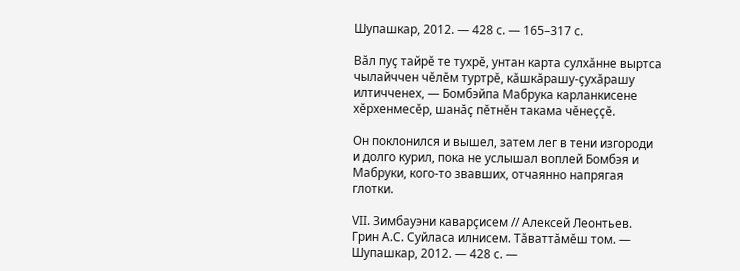Шупашкар, 2012. — 428 с. — 165–317 с.

Вӑл пуҫ тайрӗ те тухрӗ, унтан карта сулхӑнне выртса чылайччен чӗлӗм туртрӗ, кӑшкӑрашу-ҫухӑрашу илтичченех, — Бомбэйпа Мабрука карланкисене хӗрхенмесӗр, шанӑҫ пӗтнӗн такама чӗнеҫҫӗ.

Он поклонился и вышел, затем лег в тени изгороди и долго курил, пока не услышал воплей Бомбэя и Мабруки, кого-то звавших, отчаянно напрягая глотки.

VII. Зимбауэни каварҫисем // Алексей Леонтьев. Грин А.С. Суйласа илнисем. Тӑваттӑмӗш том. — Шупашкар, 2012. — 428 с. —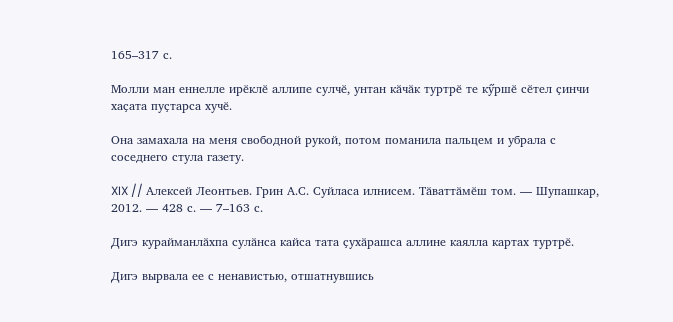165–317 с.

Молли ман еннелле ирӗклӗ аллипе сулчӗ, унтан кӑчӑк туртрӗ те кӳршӗ сӗтел ҫинчи хаҫата пуҫтарса хучӗ.

Она замахала на меня свободной рукой, потом поманила пальцем и убрала с соседнего стула газету.

XIX // Алексей Леонтьев. Грин А.С. Суйласа илнисем. Тӑваттӑмӗш том. — Шупашкар, 2012. — 428 с. — 7–163 с.

Дигэ курайманлӑхпа сулӑнса кайса тата ҫухӑрашса аллине каялла картах туртрӗ.

Дигэ вырвала ее с ненавистью, отшатнувшись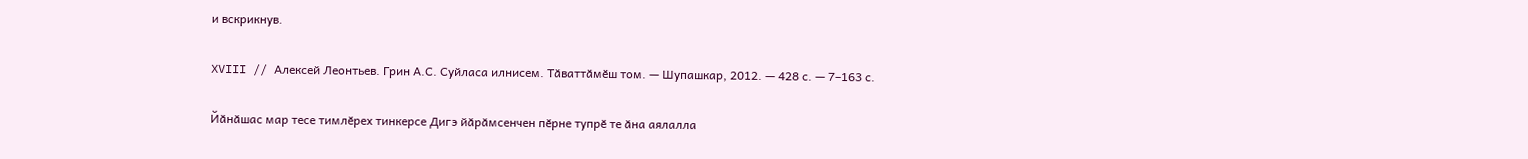и вскрикнув.

XVIII // Алексей Леонтьев. Грин А.С. Суйласа илнисем. Тӑваттӑмӗш том. — Шупашкар, 2012. — 428 с. — 7–163 с.

Йӑнӑшас мар тесе тимлӗрех тинкерсе Дигэ йӑрӑмсенчен пӗрне тупрӗ те ӑна аялалла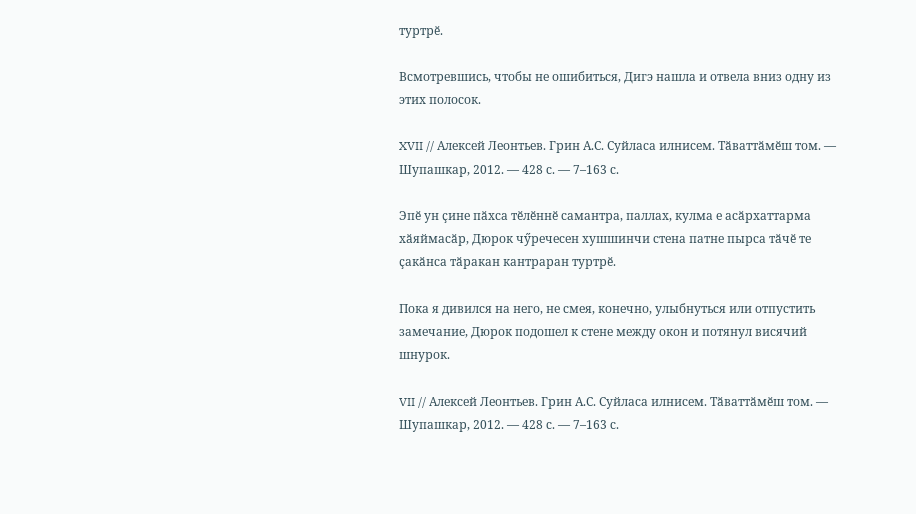туртрӗ.

Всмотревшись, чтобы не ошибиться, Дигэ нашла и отвела вниз одну из этих полосок.

XVII // Алексей Леонтьев. Грин А.С. Суйласа илнисем. Тӑваттӑмӗш том. — Шупашкар, 2012. — 428 с. — 7–163 с.

Эпӗ ун ҫине пӑхса тӗлӗннӗ самантра, паллах, кулма е асӑрхаттарма хӑяймасӑр, Дюрок чӳречесен хушшинчи стена патне пырса тӑчӗ те ҫакӑнса тӑракан кантраран туртрӗ.

Пока я дивился на него, не смея, конечно, улыбнуться или отпустить замечание, Дюрок подошел к стене между окон и потянул висячий шнурок.

VII // Алексей Леонтьев. Грин А.С. Суйласа илнисем. Тӑваттӑмӗш том. — Шупашкар, 2012. — 428 с. — 7–163 с.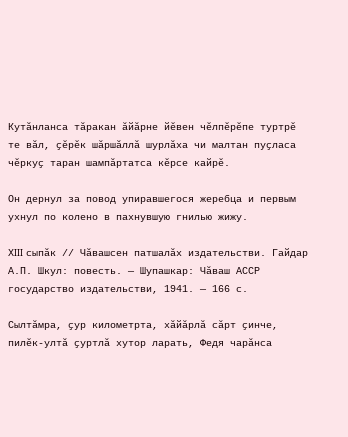Кутӑнланса тӑракан ӑйӑрне йӗвен чӗлпӗрӗпе туртрӗ те вӑл, ҫӗрӗк шӑршӑллӑ шурлӑха чи малтан пуҫласа чӗркуҫ таран шампӑртатса кӗрсе кайрӗ.

Он дернул за повод упиравшегося жеребца и первым ухнул по колено в пахнувшую гнилью жижу.

ХIII сыпӑк // Чӑвашсен патшалӑх издательстви. Гайдар А.П. Шкул: повесть. — Шупашкар: Чӑваш АССР государство издательстви, 1941. — 166 с.

Сылтӑмра, ҫур километрта, хӑйӑрлӑ сӑрт ҫинче, пилӗк-ултӑ ҫуртлӑ хутор ларать, Федя чарӑнса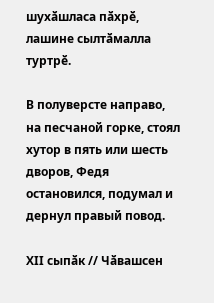шухӑшласа пӑхрӗ, лашине сылтӑмалла туртрӗ.

В полуверсте направо, на песчаной горке, стоял хутор в пять или шесть дворов, Федя остановился, подумал и дернул правый повод.

ХII сыпӑк // Чӑвашсен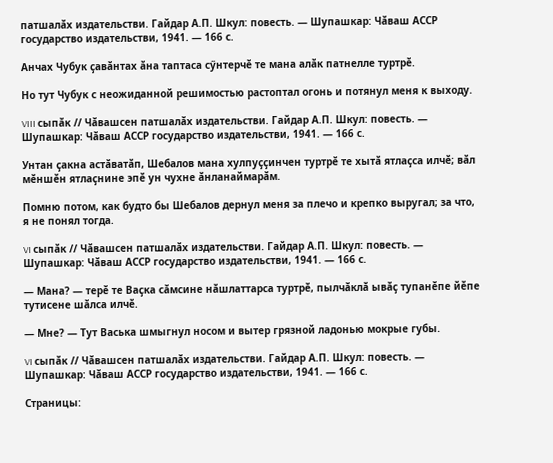патшалӑх издательстви. Гайдар А.П. Шкул: повесть. — Шупашкар: Чӑваш АССР государство издательстви, 1941. — 166 с.

Анчах Чубук ҫавӑнтах ӑна таптаса сӳнтерчӗ те мана алӑк патнелле туртрӗ.

Но тут Чубук с неожиданной решимостью растоптал огонь и потянул меня к выходу.

VIII сыпӑк // Чӑвашсен патшалӑх издательстви. Гайдар А.П. Шкул: повесть. — Шупашкар: Чӑваш АССР государство издательстви, 1941. — 166 с.

Унтан ҫакна астӑватӑп, Шебалов мана хулпуҫҫинчен туртрӗ те хытӑ ятлаҫса илчӗ; вӑл мӗншӗн ятлаҫнине эпӗ ун чухне ӑнланаймарӑм.

Помню потом, как будто бы Шебалов дернул меня за плечо и крепко выругал; за что, я не понял тогда.

VI сыпӑк // Чӑвашсен патшалӑх издательстви. Гайдар А.П. Шкул: повесть. — Шупашкар: Чӑваш АССР государство издательстви, 1941. — 166 с.

— Мана? — терӗ те Ваҫка сӑмсине нӑшлаттарса туртрӗ, пылчӑклӑ ывӑҫ тупанӗпе йӗпе тутисене шӑлса илчӗ.

— Мне? — Тут Васька шмыгнул носом и вытер грязной ладонью мокрые губы.

VI сыпӑк // Чӑвашсен патшалӑх издательстви. Гайдар А.П. Шкул: повесть. — Шупашкар: Чӑваш АССР государство издательстви, 1941. — 166 с.

Страницы: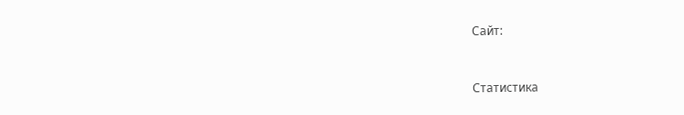Сайт:



Статистика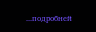...подробней